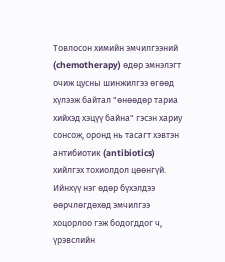Товлосон химийн эмчилгээний (chemotherapy) өдөр эмнэлэгт очиж цусны шинжилгээ өгөөд хүлээж байтал "өнөөдөр тариа хийхэд хэцүү байна" гэсэн хариу сонсож, оронд нь тасагт хэвтэн антибиотик (antibiotics) хийлгэх тохиолдол цөөнгүй. Ийнхүү нэг өдөр бүхэлдээ өөрчлөгдөхөд эмчилгээ хоцорлоо гэж бодогддог ч, үрэвслийн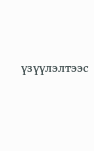үзүүлэлтээс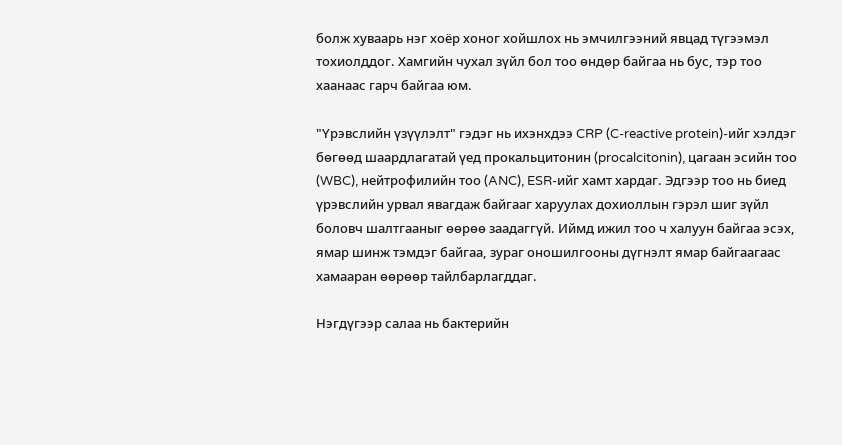болж хуваарь нэг хоёр хоног хойшлох нь эмчилгээний явцад түгээмэл тохиолддог. Хамгийн чухал зүйл бол тоо өндөр байгаа нь бус, тэр тоо хаанаас гарч байгаа юм.

"Үрэвслийн үзүүлэлт" гэдэг нь ихэнхдээ CRP (C-reactive protein)-ийг хэлдэг бөгөөд шаардлагатай үед прокальцитонин (procalcitonin), цагаан эсийн тоо (WBC), нейтрофилийн тоо (ANC), ESR-ийг хамт хардаг. Эдгээр тоо нь биед үрэвслийн урвал явагдаж байгааг харуулах дохиоллын гэрэл шиг зүйл боловч шалтгааныг өөрөө заадаггүй. Иймд ижил тоо ч халуун байгаа эсэх, ямар шинж тэмдэг байгаа, зураг оношилгооны дүгнэлт ямар байгаагаас хамааран өөрөөр тайлбарлагддаг.

Нэгдүгээр салаа нь бактерийн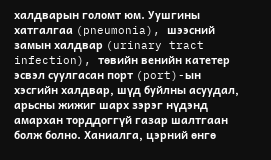халдварын голомт юм. Уушгины хатгалгаа (pneumonia), шээсний замын халдвар (urinary tract infection), төвийн венийн катетер эсвэл суулгасан порт (port)-ын хэсгийн халдвар, шүд буйлны асуудал, арьсны жижиг шарх зэрэг нүдэнд амархан торддоггүй газар шалтгаан болж болно. Ханиалга, цэрний өнгө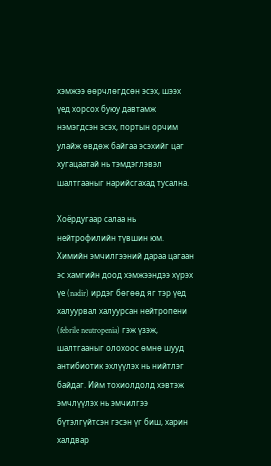хэмжээ өөрчлөгдсөн эсэх, шээх үед хорсох буюу давтамж нэмэгдсэн эсэх, портын орчим улайж өвдөж байгаа эсэхийг цаг хугацаатай нь тэмдэглэвэл шалтгааныг нарийсгахад тусална.

Хоёрдугаар салаа нь нейтрофилийн түвшин юм. Химийн эмчилгээний дараа цагаан эс хамгийн доод хэмжээндээ хүрэх үе (nadir) ирдэг бөгөөд яг тэр үед халуурвал халуурсан нейтропени (febrile neutropenia) гэж үзэж, шалтгааныг олохоос өмнө шууд антибиотик эхлүүлэх нь нийтлэг байдаг. Ийм тохиолдолд хэвтэж эмчлүүлэх нь эмчилгээ бүтэлгүйтсэн гэсэн үг биш, харин халдвар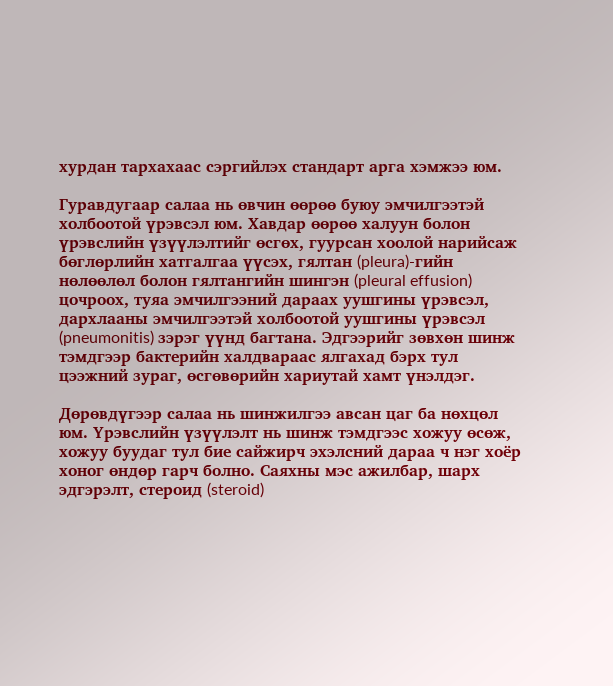хурдан тархахаас сэргийлэх стандарт арга хэмжээ юм.

Гуравдугаар салаа нь өвчин өөрөө буюу эмчилгээтэй холбоотой үрэвсэл юм. Хавдар өөрөө халуун болон үрэвслийн үзүүлэлтийг өсгөх, гуурсан хоолой нарийсаж бөглөрлийн хатгалгаа үүсэх, гялтан (pleura)-гийн нөлөөлөл болон гялтангийн шингэн (pleural effusion) цочроох, туяа эмчилгээний дараах уушгины үрэвсэл, дархлааны эмчилгээтэй холбоотой уушгины үрэвсэл (pneumonitis) зэрэг үүнд багтана. Эдгээрийг зөвхөн шинж тэмдгээр бактерийн халдвараас ялгахад бэрх тул цээжний зураг, өсгөвөрийн хариутай хамт үнэлдэг.

Дөрөвдүгээр салаа нь шинжилгээ авсан цаг ба нөхцөл юм. Үрэвслийн үзүүлэлт нь шинж тэмдгээс хожуу өсөж, хожуу буудаг тул бие сайжирч эхэлсний дараа ч нэг хоёр хоног өндөр гарч болно. Саяхны мэс ажилбар, шарх эдгэрэлт, стероид (steroid)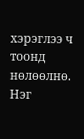хэрэглээ ч тоонд нөлөөлнө. Нэг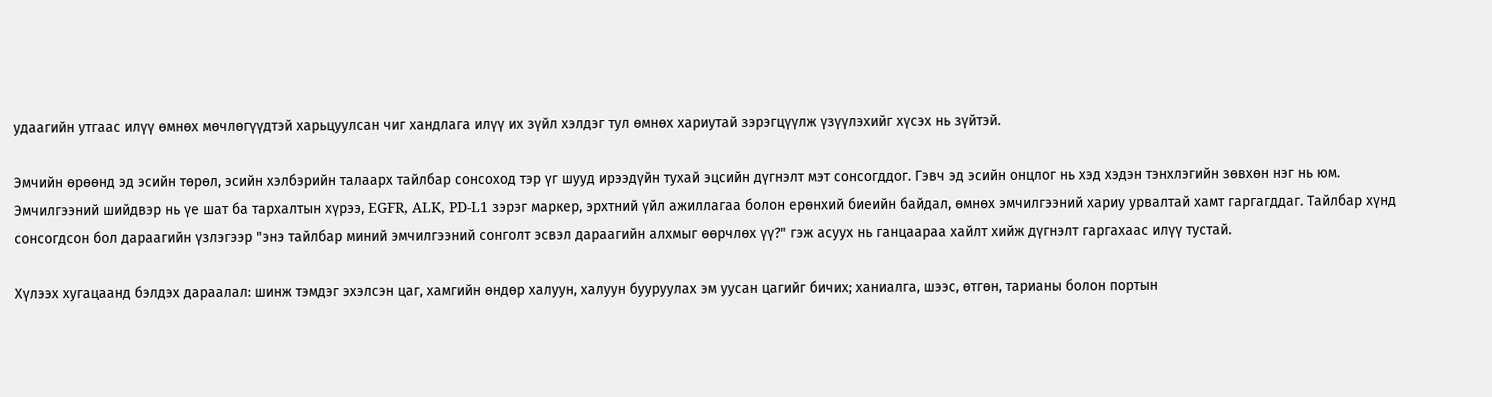удаагийн утгаас илүү өмнөх мөчлөгүүдтэй харьцуулсан чиг хандлага илүү их зүйл хэлдэг тул өмнөх хариутай зэрэгцүүлж үзүүлэхийг хүсэх нь зүйтэй.

Эмчийн өрөөнд эд эсийн төрөл, эсийн хэлбэрийн талаарх тайлбар сонсоход тэр үг шууд ирээдүйн тухай эцсийн дүгнэлт мэт сонсогддог. Гэвч эд эсийн онцлог нь хэд хэдэн тэнхлэгийн зөвхөн нэг нь юм. Эмчилгээний шийдвэр нь үе шат ба тархалтын хүрээ, EGFR, ALK, PD-L1 зэрэг маркер, эрхтний үйл ажиллагаа болон ерөнхий биеийн байдал, өмнөх эмчилгээний хариу урвалтай хамт гаргагддаг. Тайлбар хүнд сонсогдсон бол дараагийн үзлэгээр "энэ тайлбар миний эмчилгээний сонголт эсвэл дараагийн алхмыг өөрчлөх үү?" гэж асуух нь ганцаараа хайлт хийж дүгнэлт гаргахаас илүү тустай.

Хүлээх хугацаанд бэлдэх дараалал: шинж тэмдэг эхэлсэн цаг, хамгийн өндөр халуун, халуун бууруулах эм уусан цагийг бичих; ханиалга, шээс, өтгөн, тарианы болон портын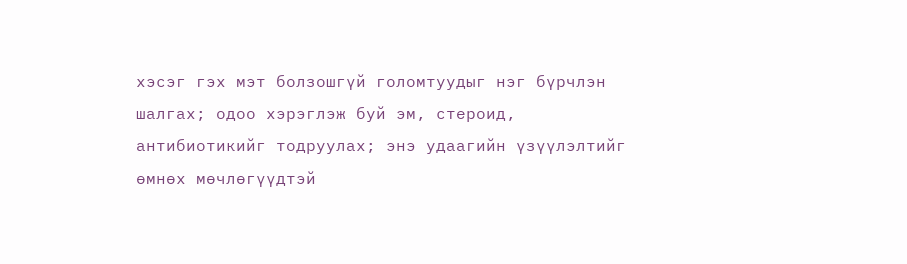хэсэг гэх мэт болзошгүй голомтуудыг нэг бүрчлэн шалгах; одоо хэрэглэж буй эм, стероид, антибиотикийг тодруулах; энэ удаагийн үзүүлэлтийг өмнөх мөчлөгүүдтэй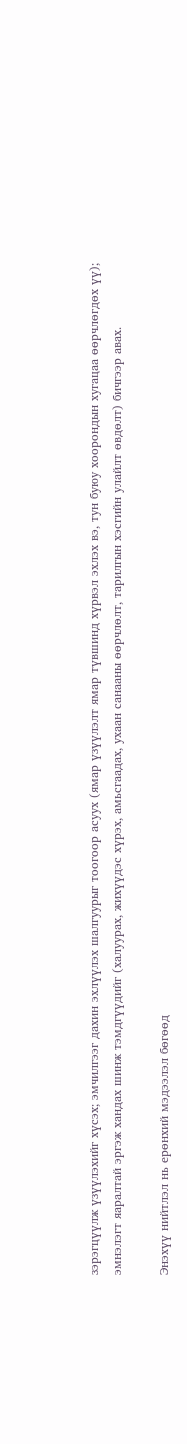зэрэгцүүлж үзүүлэхийг хүсэх; эмчилгээг дахин эхлүүлэх шалгуурыг тоогоор асуух (ямар үзүүлэлт ямар түвшинд хүрвэл эхлэх вэ, тун буюу хоорондын хугацаа өөрчлөгдөх үү); эмнэлэгт яаралтай эргэж хандах шинж тэмдгүүдийг (халуурах, жихүүдэс хүрэх, амьсгаадах, ухаан санааны өөрчлөлт, тарилгын хэсгийн улайлт өвдөлт) бичгээр авах.

Энэхүү нийтлэл нь ерөнхий мэдээлэл бөгөөд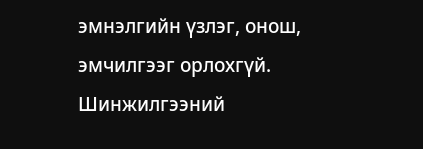эмнэлгийн үзлэг, онош, эмчилгээг орлохгүй. Шинжилгээний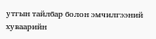утгын тайлбар болон эмчилгээний хуваарийн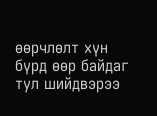өөрчлөлт хүн бүрд өөр байдаг тул шийдвэрээ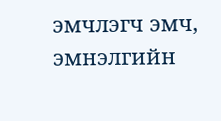эмчлэгч эмч, эмнэлгийн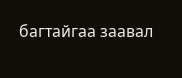багтайгаа заавал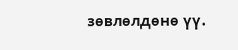зөвлөлдөнө үү.